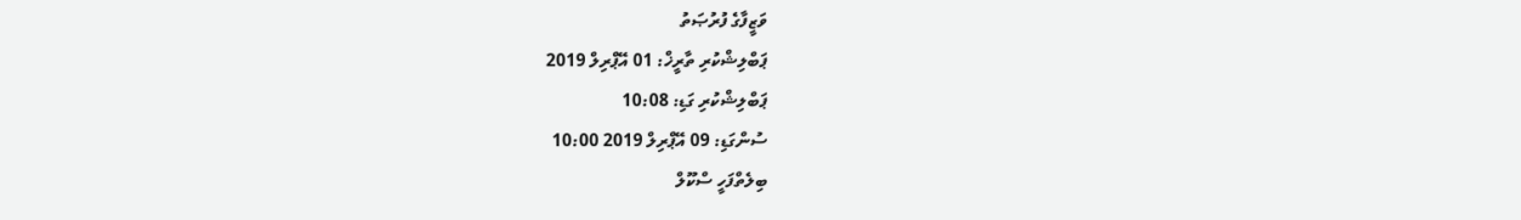ވަޒީފާގެ ފުރުޞަތު
ޕަބްލިޝްކުރި ތާރީޚް: 01 އޭޕްރިލް 2019
ޕަބްލިޝްކުރި ގަޑި: 10:08
ސުންގަޑި: 09 އޭޕްރިލް 2019 10:00
ބިލެތްފަހީ ސްކޫލް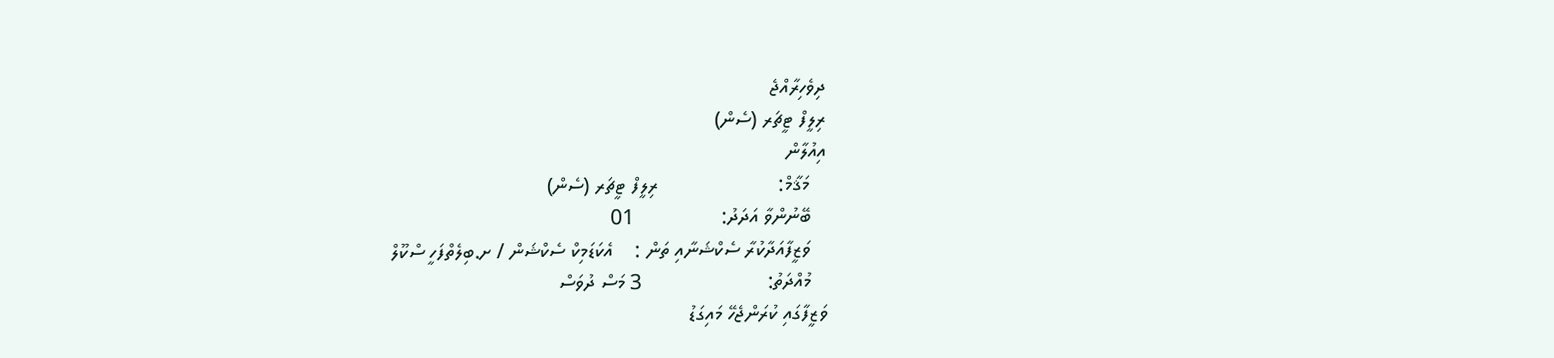ދިވެހިރާއްޖެ
ރިލީފް ޓީޗަރ (ސެން)
އިއުލާން
   މަޤާމް:                      ރިލީފް ޓީޗަރ (ސެން)
   ބޭނުންވާ އަދަދު:                01
   ވަޒީފާއަދާކުރާ ސެކްޝަނާއި ތަން :    އެކަޑަމިކް ސެކްޝަން / ށ.ބިލެތްފަހީ ސްކޫލް
   މުއްދަތު:                       3 މަސް ދުވަސް
ވަޒީފާގައި ކުރަންޖެހޭ މައިގަޑު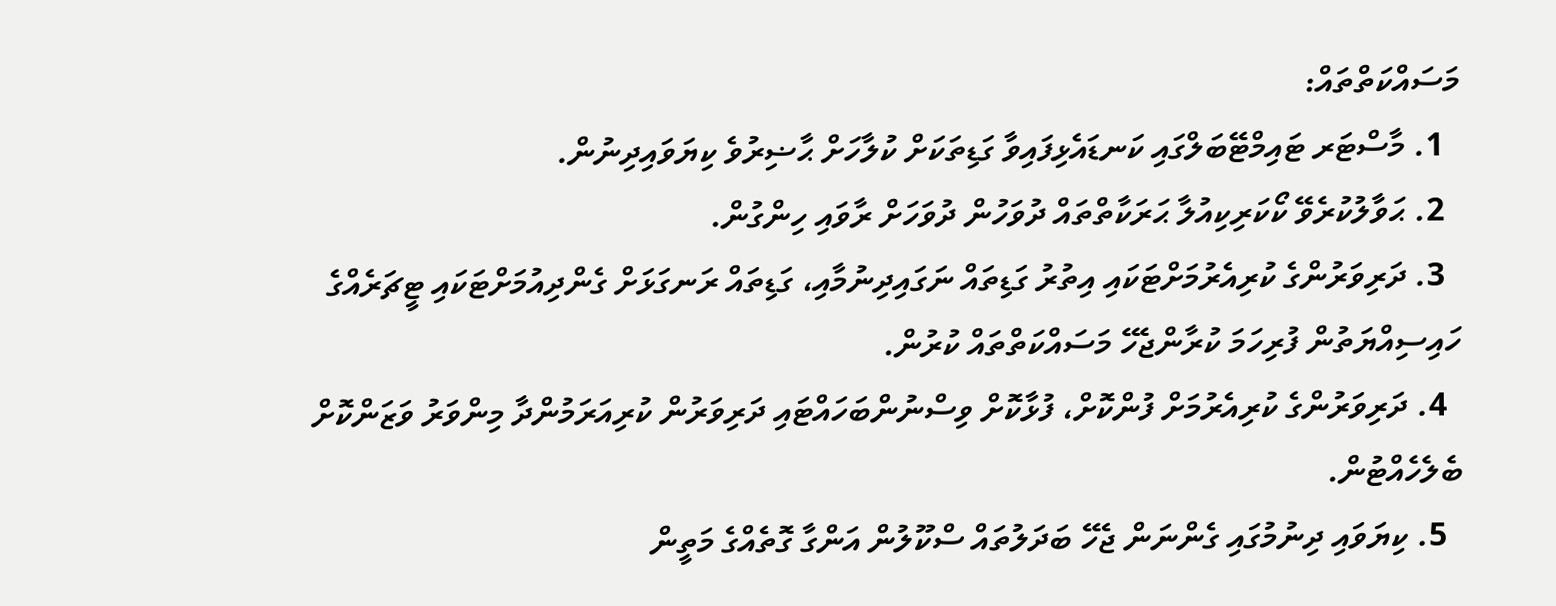މަސައްކަތްތައް:
  1. މާސްޓަރ ޓައިމްޓޭބަލްގައި ކަނޑައެޅިފައިވާ ގަޑިތަކަށް ކުލާހަށް ޙާޟިރުވެ ކިޔަވައިދިނުން.
  2. ޙަވާލުކުރެވޭ ކޯކަރިކިއުލާ ޙަރަކާތްތައް ދުވަހުން ދުވަހަށް ރާވައި ހިންގުން.
  3. ދަރިވަރުންގެ ކުރިއެރުމަށްޓަކައި އިތުރު ގަޑިތައް ނަގައިދިނުމާއި، ގަޑިތައް ރަނގަޅަށް ގެންދިއުމަށްޓަކައި ޓީޗަރެއްގެ ހައިސިއްޔަތުން ފުރިހަމަ ކުރާންޖެހޭ މަސައްކަތްތައް ކުރުން.
  4. ދަރިވަރުންގެ ކުރިއެރުމަށް ފުންކޮށް، ފުޅާކޮށް ވިސްނުންބަހައްޓައި ދަރިވަރުން ކުރިއަރަމުންދާ މިންވަރު ވަޒަންކޮށް ބެލެހެއްޓުން.
  5. ކިޔަވައި ދިނުމުގައި ގެންނަން ޖެހޭ ބަދަލުތައް ސްކޫލުން އަންގާ ގޮތެއްގެ މަތީން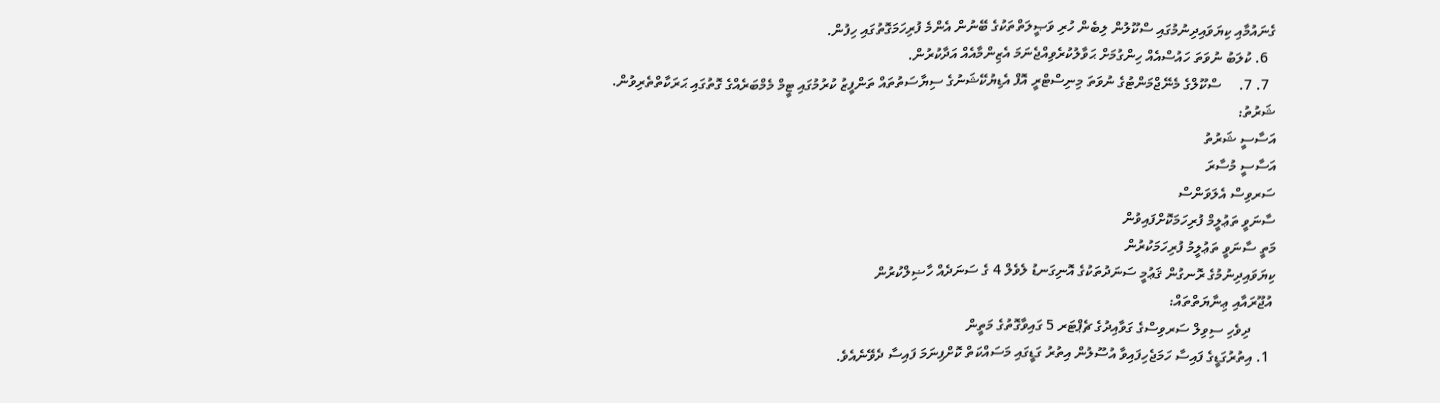ގެނައުމާއި ކިޔަވައިދިނުމުގައި ސްކޫލުން ލިބެން ހުރި ވަޞީލަތްތަކުގެ ބޭނުން އެންމެ ފުރިހަމަގޮތުގައި ހިފުން.
  6. ކުލަބު ނުވަތަ ހައުސްއެއް ހިންގުމަށް ޙަވާލުކުރެވިއްޖެނަމަ އެޒިންމާއެއް އަދާކުރުން.
  7. 7.     ސްކޫލްގެ މެނޭޖްމަންޓުގެ ނުވަތަ މިނިސްޓްރީ އޮފް އެޑިޔުކޭޝަނުގެ ސިޔާސަތުތައް ތަންފީޒު ކުރުމުގައި ޓީމް މެމްބަރެއްގެ ގޮތުގައި ޙަރަކާތްތެރިވުން.
ޝަރުތު:
އަސާސީ ޝަރުތު
އަސާސީ މުސާރަ
ސަރވިސް އެލަވަންސް
ސާނަވީ ތަޢުލީމް ފުރިހަމަކޮށްފައިވުން
މަތީ ސާނަވީ ތަޢުލީމު ފުރިހަމަކުރުން
ކިޔަވައިދިނުމުގެ ރޮނގުން ޤަޢުމީ ސަނަދުތަކުގެ އޮނިގަނޑު ލެވެލް 4 ގެ ސަނަދެއް ހާޟިލްކުރުން
 އުޖޫރައާއި ޢިނާޔަތްތައް:
       ދިވެހި ސިވިލް ސަރވިސްގެ ގަވާއިދުގެ ޗެޕްޓަރ 5 ގައިވާގޮތުގެ މަތީން
  1. އިތުރުގަޑީގެ ފައިސާ ހަމަޖެހިފައިވާ އުސޫލުން އިތުރު ގަޑީގައި މަސައްކަތް ކޮށްފިނަމަ ފައިސާ ދެވޭނެއެވެ.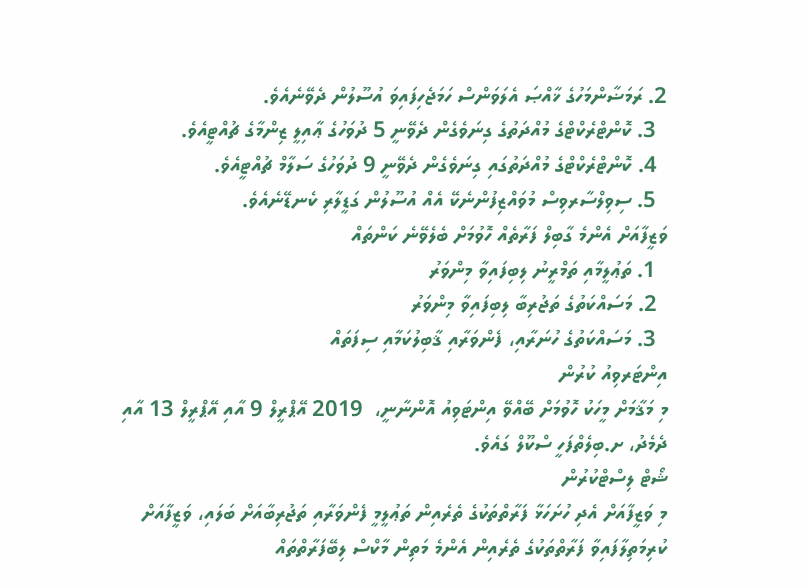2. ރަމަޟާންމަހުގެ ޚާއްޞަ އެލަވަންސް ހަމަޖެހިފައިވަ އުސޫލުން ދެވޭނެއެވެ.
  3. ކޮންޓްރެކްޓްގެ މުއްދަތުގެ ގިނަވެގެން ދެވޭނީ 5 ދުވަހުގެ ޢާއިލީ ޒިންމާގެ ޗުއްޓީއެވެ.
  4. ކޮންޓްރެކްޓްގެ މުއްދަތުގައި ގިނަވެގެން ދެވޭނީ 9 ދުވަހުގެ ސަލާމް ޗުއްޓީއެވެ.
  5. ސިވިލްސާރވިސް މުވައްޒިފުންނެކޭ އެއް އުސޫލުން ގަޑީލާރި ކެނޑޭނެއެވެ.
ވަޒީފާއަށް އެންމެ ގާބިލް ފަރާތެއް ހޮވުމަށް ބެލެވޭނެ ކަންތައް
  1. ތަޢުލީމާއި ތަމްރީނު ލިބިފައިވާ މިންވަރު
  2. މަސައްކަތުގެ ތަޖުރިބާ ލިބިފައިވާ މިންވަރު
  3. މަސައްކަތުގެ ހުނަރާއި، ފެންވަރާއި ޤާބިލުކަމާއި ސިފަތައް
އިންޓަރވިއު ކުރުން
މި މަޤާމަށް މީހަކު ހޮވުމަށް ބޭއްވޭ އިންޓަވިއު އޮންނާނީ،  2019 އޭޕްރީލް 9 އާއި އޭޕްރީލް 13 އާއި ދެމެދު، ށ.ބިލެތްފަހީ ސްކޫލް ގައެވެ.
ޝޯޓް ލިސްޓްކުރުން
މި ވަޒީފާއަށް އެދި ހުށަހަޅާ ފަރާތްތަކުގެ ތެރެއިން ތަޢުލީމީ ފެންވަރާއި ތަޖުރިބާއަށް ބަލައި، ވަޒީފާއަށް ކުރިމަތިލާފައިވާ ފަރާތްތަކުގެ ތެރެއިން އެންމެ މަތިން މާކްސް ލިބޭފަރާތްތައް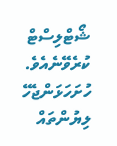ޝޯޓްލިސްޓް ކުރެވޭނެއެވެ.
ހުށަހަޅަންޖެހޭ ލިޔުންތައް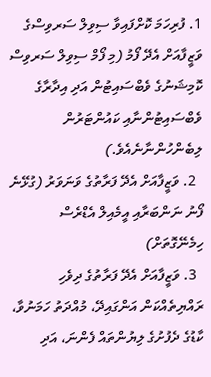1. ފުރިހަމަ ކޮށްފައިވާ ސިވިލް ސަރވިސްގެ ވަޒީފާއަށް އެދޭ ފޯމު (މި ފޯމް ސިވިލް ސަރވިސް ކޮމިޝަނުގެ ވެބްސައިޓުން އަދި އިދާރާގެ ވެބްސައިޓުންނާއި ކައުންޓަރުން ލިބެންހުންނާނެއެވެ.)
  2. ވަޒީފާއަށް އެދޭ ފަރާތުގެ ވަނަވަރު (ގުޅޭނެ ފޯނު ނަންބަރާއި އީމެއިލް އެޑްރެސް ހިމެނޭގޮތަށް)
  3. ވަޒީފާއަށް އެދޭ ފަރާތުގެ ދިވެހި ރައްޔިތެއްކަން އަންގައިދޭ، މުއްދަތު ހަމަނުވާ، ކާޑުގެ ދެފުށުގެ ލިޔުންތައް ފެންނަ، އަދި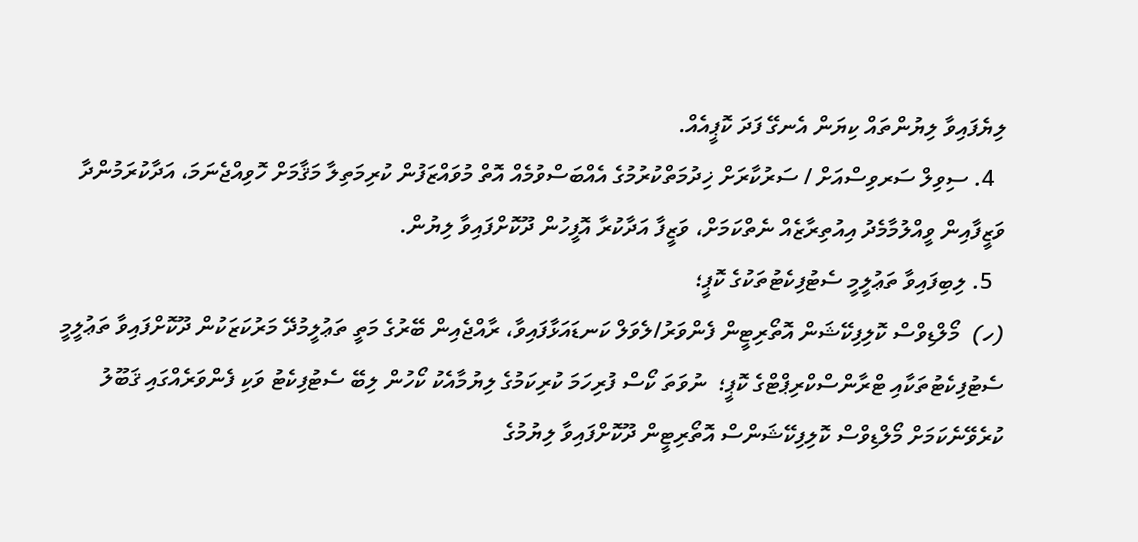ލިޔެފައިވާ ލިޔުންތައް ކިޔަން އެނގޭ ފަދަ ކޮޕީއެއް.
  4. ސިވިލް ސަރވިސްއަށް / ސަރުކާރަށް ޚިދުމަތްކުރުމުގެ އެއްބަސްވުމެއް އޮތް މުވައްޒަފުން ކުރިމަތިލާ މަޤާމަށް ހޮވިއްޖެނަމަ، އަދާކުރަމުންދާ ވަޒީފާއިން ވީއްލުމާމެދު އިއުތިރާޒެއް ނެތްކަމަށް، ވަޒީފާ އަދާކުރާ އޮފީހުން ދޫކޮށްފައިވާ ލިޔުން.
  5. ލިބިފައިވާ ތަޢުލީމީ ސެޓުފިކެޓުތަކުގެ ކޮޕީ؛
(ހ)  މޯލްޑިވްސް ކޮލިފިކޭޝަން އޮތޯރިޓީން ފެންވަރު/ލެވަލް ކަނޑައަޅާފައިވާ، ރާއްޖެއިން ބޭރުގެ މަތީ ތަޢުލީމުދޭ މަރުކަޒަކުން ދޫކޮށްފައިވާ ތަޢުލީމީ ސެޓުފިކެޓުތަކާއި ޓްރާންސްކްރިޕްޓްގެ ކޮޕީ؛  ނުވަތަ ކޯސް ފުރިހަމަ ކުރިކަމުގެ ލިޔުމާއެކު ކޯހުން ލިބޭ ސެޓުފިކެޓު ވަކި ފެންވަރެއްގައި ޤަބޫލު ކުރެވޭނެކަމަށް މޯލްޑިވްސް ކޮލިފިކޭޝަންސް އޮތޯރިޓީން ދޫކޮށްފައިވާ ލިޔުމުގެ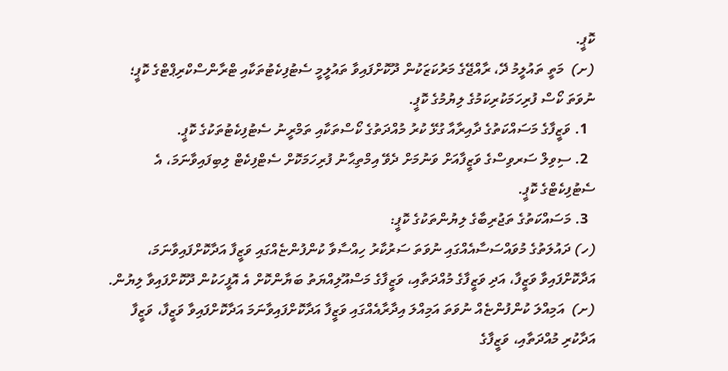ކޮޕީ.
(ށ)  މަތީ ތައުލީމު ދޭ، ރާއްޖޭގެ މަރުކަޒަކުން ދޫކޮށްފައިވާ ތައުލީމީ ސެޓުފިކެޓުތަކާއި ޓްރާންސްކްރިޕްޓްގެ ކޮޕީ؛ ނުވަތަ ކޯސް ފުރިހަމަކުރިކަމުގެ ލިޔުމުގެ ކޮޕީ.
  1. ވަޒީފާގެ މަސައްކަތުގެ ދާއިރާއާ ގުޅޭ ކުރު މުއްދަތުގެ ކޯސްތަކާއި ތަމްރީނު ސެޓުފިކެޓުތަކުގެ ކޮޕީ.
  2. ސިވިލް ސަރވިސްގެ ވަޒީފާއަށް ވަނުމަށް ދެވޭ އިމްތިޙާނު ފުރިހަމަކޮށް ސެޓްފިކެޓް ލިބިފައިވާނަމަ، އެ ސެޓުފިކެޓްގެ ކޮޕީ.
  3. މަސައްކަތުގެ ތަޖުރިބާގެ ލިޔުންތަކުގެ ކޮޕީ:
(ހ) ދައުލަތުގެ މުވައްސަސާއެއްގައި ނުވަތަ ސަރުކާރު ހިއްސާވާ ކުންފުންޏެއްގައި ވަޒީފާ އަދާކޮށްފައިވާނަމަ، އަދާކޮށްފައިވާ ވަޒީފާ، އަދި ވަޒީފާގެ މުއްދަތާއި، ވަޒީފާގެ މަސްއޫލިއްޔަތު ބަޔާންކޮށް އެ އޮފީހަކުން ދޫކޮށްފައިވާ ލިޔުން.
(ށ)  އަމިއްލަ ކުންފުންޏެއް ނުވަތަ އަމިއްލަ އިދާރާއެއްގައި ވަޒީފާ އަދާކޮށްފައިވާނަމަ އަދާކޮށްފައިވާ ވަޒީފާ، ވަޒީފާ އަދާކުރި މުއްދަތާއި، ވަޒީފާގެ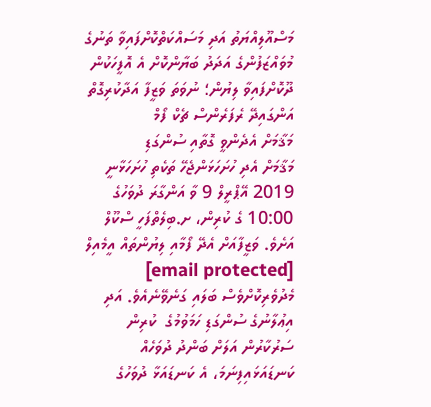މަސްއޫލިއްޔަތު އަދި މަސައްކަތްކޮށްފައިވާ ތަނުގެ މުވައްޒަފުންގެ އަދަދު ބަޔާންކޮށް އެ އޮފީހަކުން ދޫކޮށްފައިވާ ލިޔުން؛ ނުވަތަ ވަޒީފާ އަދާކުރިގޮތް އަންގައިދޭ ރެފަރެންސް ޗެކް ފޯމް
މަޤާމަށް އެދެންވީ ގޮތާއި ސުންގަޑި
މަޤާމަށް އެދި ހުށަހަޅަންޖެހޭ ތަކެތި ހުށަހަޅާނީ 2019 އޭޕްރީލް 9 ވާ އަންގާރަ ދުވަހުގެ 10:00 ގެ ކުރިން، ށ.ބިލެތްފަހީ ސްކޫލް އަށެވެ. ވަޒީފާއަށް އެދޭ ފޯމާއި ލިޔުންތައް އީމެއިލް [email protected]  މެދުވެރިކޮށްވެސް ބަލައި ގަނެވޭނެއެވެ. އަދި އިޢުލާނުގެ ސުންގަޑި ހަމަވުމުގެ  ކުރިން ސަރުކާރުން އަލަށް ބަންދު ދުވަހެއް ކަނޑައަޅައިފިނަމަ، އެ ކަނޑައަޅާ ދުވަހުގެ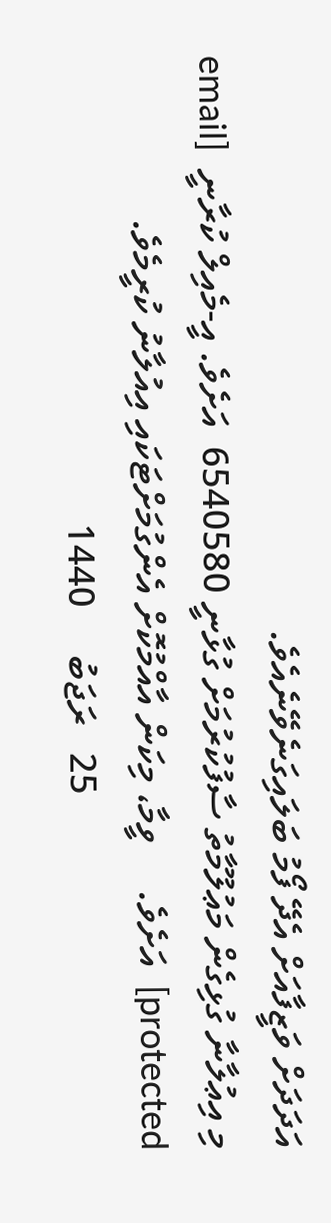އަދަދަށް ވަޒީފާއަށް އެދޭ ފޯމު ބަލައިގަނެވޭނެއެވެ.
މި އިޢުލާނާ ގުޅިގެން މަޢުލޫމާތު ސާފުކުރުމަށް ގުޅާނީ 6540580  އަށެވެ. އީ-މެއިލް ކުރާނީ  [email protected]  އަށެވެ.     ވީމާ، މިކަން އާއްމުކޮށް އެންގުމަށްޓަކައި އިއުލާނު ކުރީމެވެ.
                                      25   ރަޖަބު     1440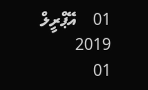01    އޭޕްރީލް     2019
01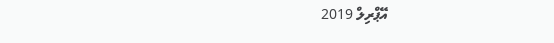އޭޕްރިލް 2019